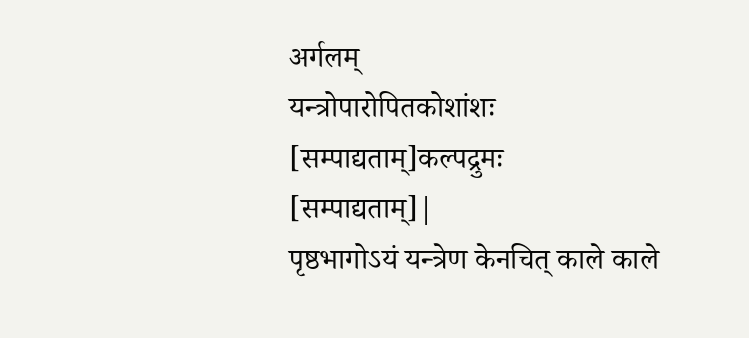अर्गलम्
यन्त्रोपारोपितकोशांशः
[सम्पाद्यताम्]कल्पद्रुमः
[सम्पाद्यताम्]|
पृष्ठभागोऽयं यन्त्रेण केनचित् काले काले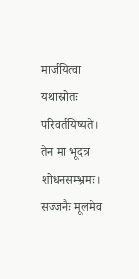मार्जयित्वा यथास्रोतः परिवर्तयिष्यते। तेन मा भूदत्र शोधनसम्भ्रमः। सज्जनैः मूलमेव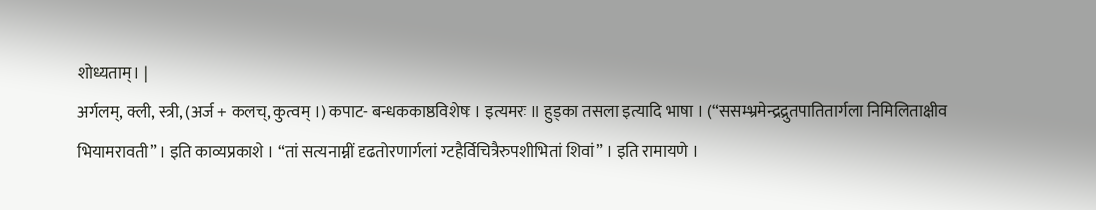शोध्यताम्। |
अर्गलम्, क्ली, स्त्री, (अर्ज + कलच्, कुत्वम् ।) कपाट- बन्धककाष्ठविशेषः । इत्यमरः ॥ हुड्का तसला इत्यादि भाषा । (“ससम्भ्रमेन्द्रद्रुतपातितार्गला निमिलिताक्षीव भियामरावती” । इति काव्यप्रकाशे । “तां सत्यनाम्नीं दृढतोरणार्गलां ग्टहैर्विचित्रैरुपशीभितां शिवां” । इति रामायणे ।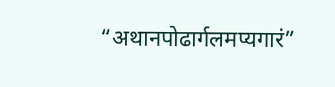“अथानपोढार्गलमप्यगारं”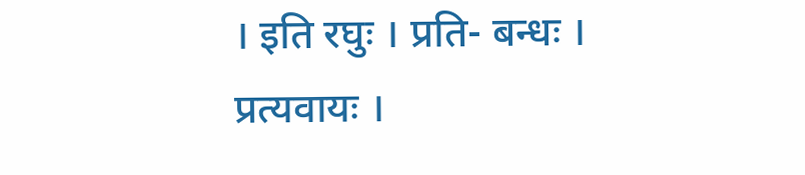। इति रघुः । प्रति- बन्धः । प्रत्यवायः ।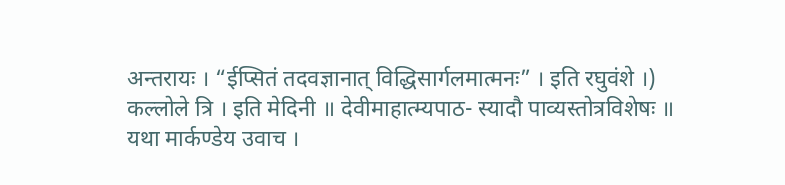अन्तरायः । “ईप्सितं तदवज्ञानात् विद्धिसार्गलमात्मनः” । इति रघुवंशे ।) कल्लोले त्रि । इति मेदिनी ॥ देवीमाहात्म्यपाठ- स्यादौ पाव्यस्तोत्रविशेषः ॥ यथा मार्कण्डेय उवाच ।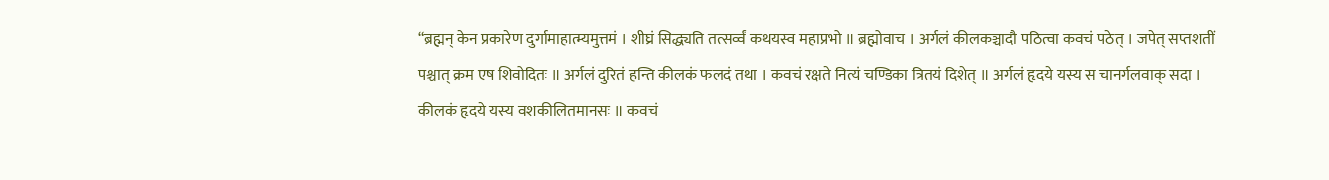“ब्रह्मन् केन प्रकारेण दुर्गामाहात्म्यमुत्तमं । शीघ्रं सिद्ध्यति तत्सर्व्वं कथयस्व महाप्रभो ॥ ब्रह्मोवाच । अर्गलं कीलकञ्चादौ पठित्वा कवचं पठेत् । जपेत् सप्तशतीं पश्चात् क्रम एष शिवोदितः ॥ अर्गलं दुरितं हन्ति कीलकं फलदं तथा । कवचं रक्षते नित्यं चण्डिका त्रितयं दिशेत् ॥ अर्गलं हृदये यस्य स चानर्गलवाक् सदा । कीलकं हृदये यस्य वशकीलितमानसः ॥ कवचं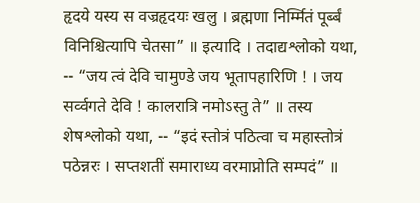हृदये यस्य स वज्रहृदयः खलु । ब्रह्मणा निर्म्मितं पूर्ब्बं विनिश्चित्यापि चेतसा” ॥ इत्यादि । तदाद्यश्लोको यथा, -- “जय त्वं देवि चामुण्डे जय भूतापहारिणि ! । जय सर्व्वगते देवि ! कालरात्रि नमोऽस्तु ते” ॥ तस्य शेषश्लोको यथा, -- “इदं स्तोत्रं पठित्वा च महास्तोत्रं पठेन्नरः । सप्तशतीं समाराध्य वरमाप्नोति सम्पदं” ॥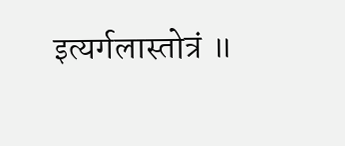इत्यर्गलास्तोत्रं ॥